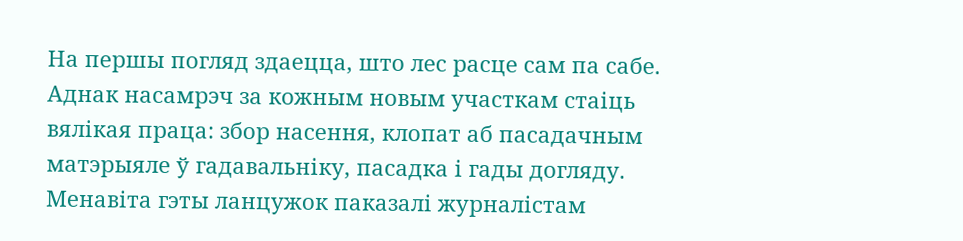На першы погляд здаецца, што лес расце сам па сабе. Аднак насамрэч за кожным новым участкам стаіць вялікая праца: збор насення, клопат аб пасадачным матэрыяле ў гадавальніку, пасадка і гады догляду. Менавіта гэты ланцужок паказалі журналістам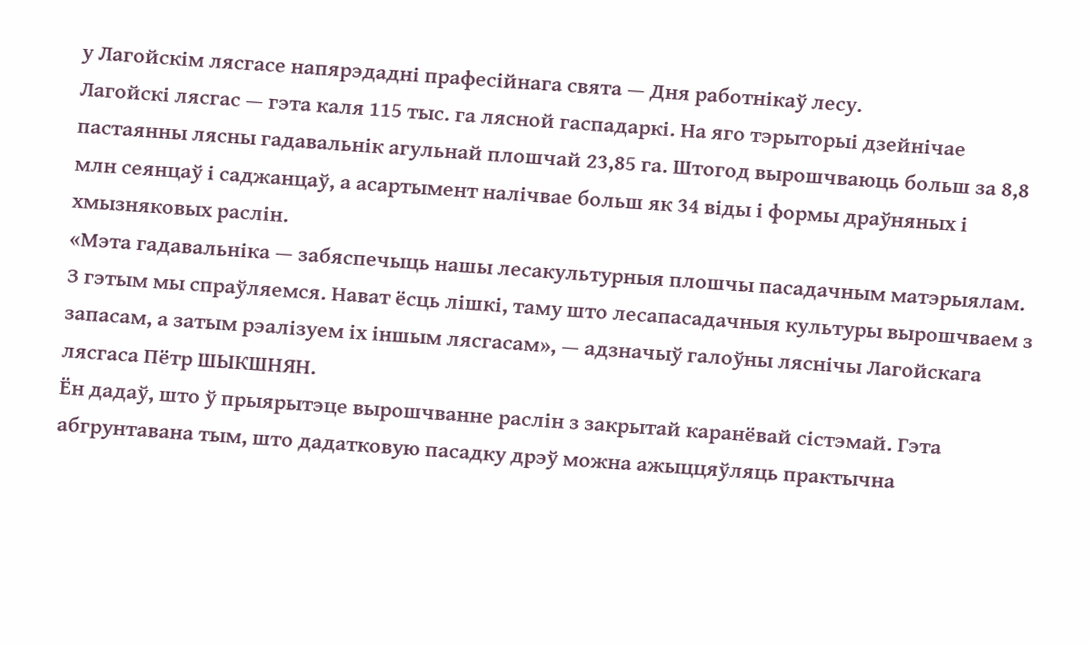у Лагойскім лясгасе напярэдадні прафесійнага свята — Дня работнікаў лесу.
Лагойскі лясгас — гэта каля 115 тыс. га лясной гаспадаркі. На яго тэрыторыі дзейнічае пастаянны лясны гадавальнік агульнай плошчай 23,85 га. Штогод вырошчваюць больш за 8,8 млн сеянцаў і саджанцаў, а асартымент налічвае больш як 34 віды і формы драўняных і хмызняковых раслін.
«Мэта гадавальніка — забяспечыць нашы лесакультурныя плошчы пасадачным матэрыялам. З гэтым мы спраўляемся. Нават ёсць лішкі, таму што лесапасадачныя культуры вырошчваем з запасам, а затым рэалізуем іх іншым лясгасам», — адзначыў галоўны ляснічы Лагойскага лясгаса Пётр ШЫКШНЯН.
Ён дадаў, што ў прыярытэце вырошчванне раслін з закрытай каранёвай сістэмай. Гэта абгрунтавана тым, што дадатковую пасадку дрэў можна ажыццяўляць практычна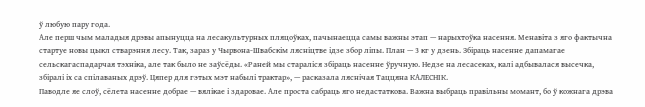ў любую пару года.
Але перш чым маладыя дрэвы апынуцца на лесакультурных пляцоўках, пачынаецца самы важны этап — нарыхтоўка насення. Менавіта з яго фактычна стартуе новы цыкл стварэння лесу. Так, зараз у Чырвона-Швабскім лясніцтве ідзе збор ліпы. План — 3 кг у дзень. Збіраць насенне дапамагае сельскагаспадарчая тэхніка, але так было не заўсёды. «Раней мы стараліся збіраць насенне ўручную. Недзе на лесасеках, калі адбывалася высечка, збіралі іх са спілаваных дрэў. Цяпер для гэтых мэт набылі трактар», — расказала ляснічая Таццяна КАЛЕСНІК.
Паводле яе слоў, сёлета насенне добрае — вялікае і здаровае. Але проста сабраць яго недастаткова. Важна выбраць правільны момант, бо ў кожнага дрэва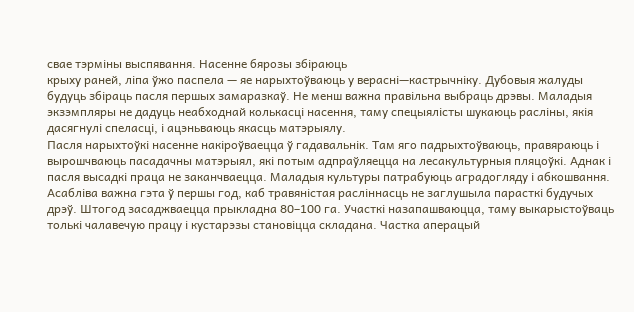свае тэрміны выспявання. Насенне бярозы збіраюць
крыху раней, ліпа ўжо паспела — яе нарыхтоўваюць у верасні—кастрычніку. Дубовыя жалуды будуць збіраць пасля першых замаразкаў. Не менш важна правільна выбраць дрэвы. Маладыя экзэмпляры не дадуць неабходнай колькасці насення, таму спецыялісты шукаюць расліны, якія дасягнулі спеласці, і ацэньваюць якасць матэрыялу.
Пасля нарыхтоўкі насенне накіроўваецца ў гадавальнік. Там яго падрыхтоўваюць, правяраюць і вырошчваюць пасадачны матэрыял, які потым адпраўляецца на лесакультурныя пляцоўкі. Аднак і пасля высадкі праца не заканчваецца. Маладыя культуры патрабуюць аградогляду і абкошвання. Асабліва важна гэта ў першы год, каб травяністая расліннасць не заглушыла парасткі будучых дрэў. Штогод засаджваецца прыкладна 80–100 га. Участкі назапашваюцца, таму выкарыстоўваць толькі чалавечую працу і кустарэзы становіцца складана. Частка аперацый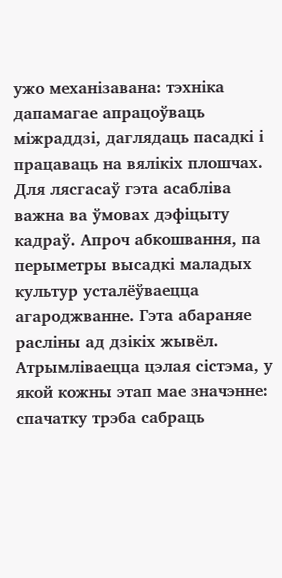ужо механізавана: тэхніка дапамагае апрацоўваць міжраддзі, даглядаць пасадкі і працаваць на вялікіх плошчах. Для лясгасаў гэта асабліва важна ва ўмовах дэфіцыту кадраў. Апроч абкошвання, па перыметры высадкі маладых культур усталёўваецца агароджванне. Гэта абараняе расліны ад дзікіх жывёл.
Атрымліваецца цэлая сістэма, у якой кожны этап мае значэнне: спачатку трэба сабраць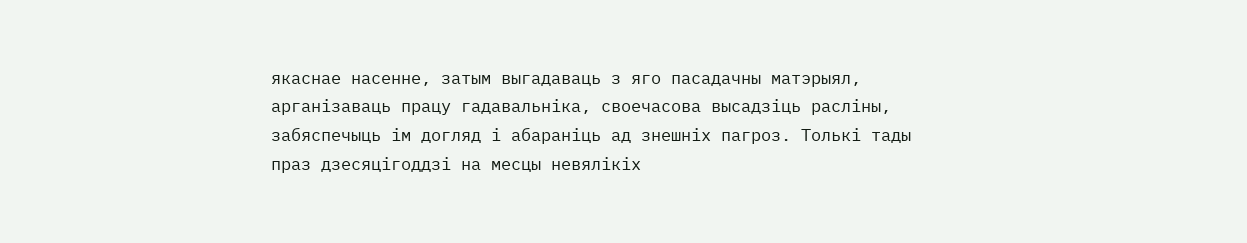якаснае насенне, затым выгадаваць з яго пасадачны матэрыял, арганізаваць працу гадавальніка, своечасова высадзіць расліны, забяспечыць ім догляд і абараніць ад знешніх пагроз. Толькі тады праз дзесяцігоддзі на месцы невялікіх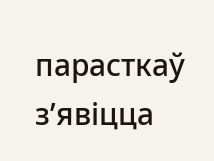парасткаў з’явіцца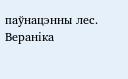паўнацэнны лес.
Вераніка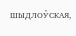ШЫДЛОЎСКАЯ,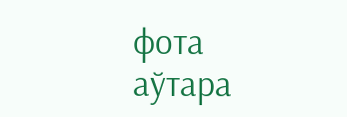фота аўтара